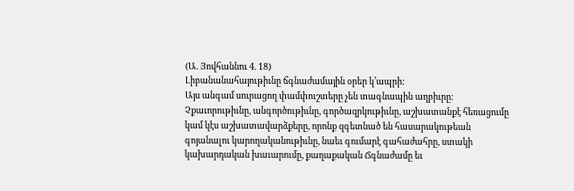(Ա. Յովհաննու 4. 18)
Լիբանանահայութիւնը ճգնաժամային օրեր կ’ապրի:
Այս անգամ սուրացող փամփուշտերը չեն տագնապին աղբիւրը։
Չքաւորութիւնը, անգործութիւնը, գործազրկութիւնը, աշխատանքէ հեռացումը կամ կէս աշխատավարձքերը, որոնք զգետնած են հասարակութեան գոյանալու կարողականութիւնը, նաեւ գումարէ գահաժահրը, ստակի կախարդական խաւարումը, քաղաքական Ճգնաժամը եւ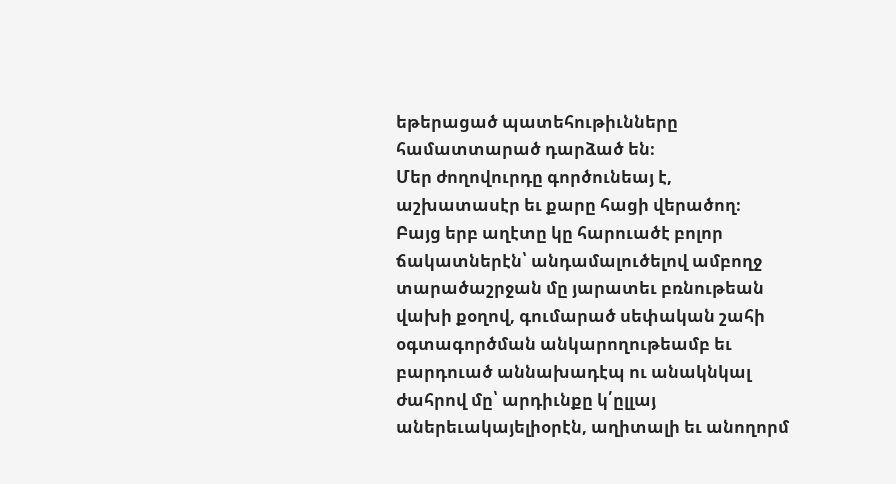եթերացած պատեհութիւնները համատտարած դարձած են։
Մեր ժողովուրդը գործունեայ է, աշխատասէր եւ քարը հացի վերածող։
Բայց երբ աղէտը կը հարուածէ բոլոր ճակատներէն՝ անդամալուծելով ամբողջ տարածաշրջան մը յարատեւ բռնութեան վախի քօղով, գումարած սեփական շահի օգտագործման անկարողութեամբ եւ բարդուած աննախադէպ ու անակնկալ ժահրով մը՝ արդիւնքը կ՛ըլլայ աներեւակայելիօրէն, աղիտալի եւ անողորմ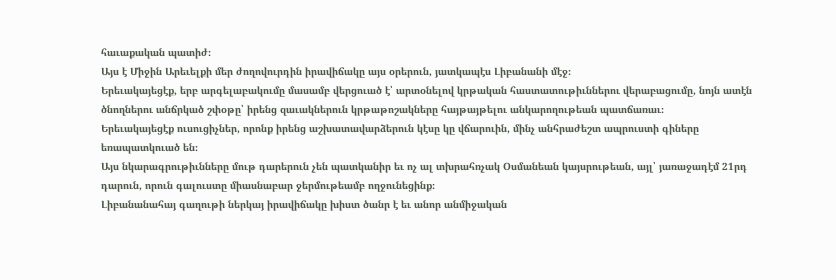հաւաքական պատիժ։
Այս է Միջին Արեւելքի մեր ժողովուրդին իրավիճակը այս օրերուն, յատկապէս Լիբանանի մէջ։
Երեւակայեցէք, երբ արգելաբակումը մասամբ վերցուած է՝ արտօնելով կրթական հաստատութիւններու վերաբացումը, նոյն ատէն ծնողներու անճրկած շփօթը՝ իրենց զաւակներուն կրթաթոշակները հայթայթելու անկարողութեան պատճառաւ։
Երեւակայեցէք ուսուցիչներ, որոնք իրենց աշխատավարձերուն կէսը կը վճարուին, մինչ անհրաժեշտ ապրուստի գիները եռապատկուած են։
Այս նկարագրութիւնները մութ դարերուն չեն պատկանիր եւ ոչ ալ տխրահռչակ Օսմանեան կայսրութեան, այլ՝ յառաջադէմ 21րդ դարուն, որուն գալուստը միասնաբար ջերմութեամբ ողջունեցինք։
Լիբանանահայ գաղութի ներկայ իրավիճակը խիստ ծանր է եւ անոր անմիջական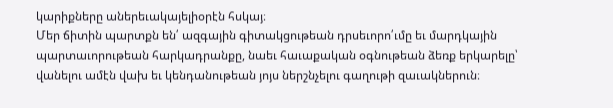կարիքները աներեւակայելիօրէն հսկայ։
Մեր ճիտին պարտքն են՛ ազգային գիտակցութեան դրսեւորո՛ւմը եւ մարդկային պարտաւորութեան հարկադրանքը, նաեւ հաւաքական օգնութեան ձեռք երկարելը՝ վանելու ամէն վախ եւ կենդանութեան յոյս ներշնչելու գաղութի զաւակներուն։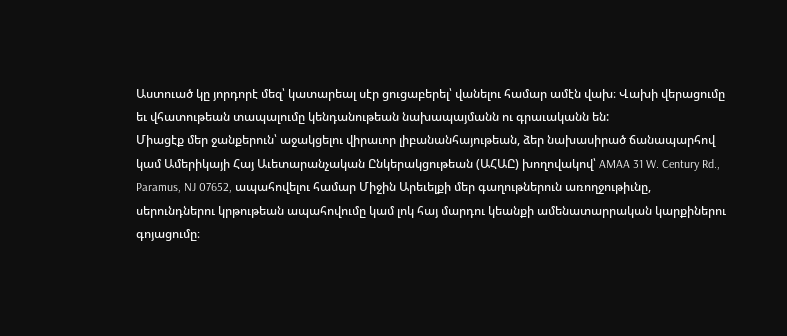Աստուած կը յորդորէ մեզ՝ կատարեալ սէր ցուցաբերել՝ վանելու համար ամէն վախ։ Վախի վերացումը եւ վհատութեան տապալումը կենդանութեան նախապայմանն ու գրաւականն են:
Միացէք մեր ջանքերուն՝ աջակցելու վիրաւոր լիբանանհայութեան, ձեր նախասիրած ճանապարհով կամ Ամերիկայի Հայ Աւետարանչական Ընկերակցութեան (ԱՀԱԸ) խողովակով՝ AMAA 31 W. Century Rd., Paramus, NJ 07652, ապահովելու համար Միջին Արեւելքի մեր գաղութներուն առողջութիւնը, սերունդներու կրթութեան ապահովումը կամ լոկ հայ մարդու կեանքի ամենատարրական կարքիներու գոյացումը։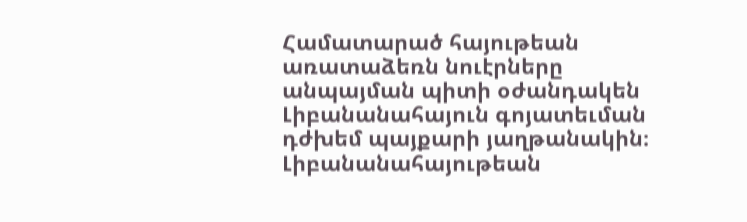Համատարած հայութեան առատաձեռն նուէրները անպայման պիտի օժանդակեն Լիբանանահայուն գոյատեւման դժխեմ պայքարի յաղթանակին։
Լիբանանահայութեան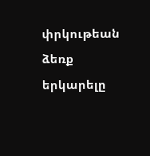փրկութեան ձեռք երկարելը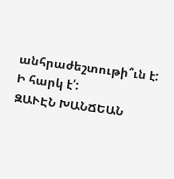անհրաժեշտութի՞ւն է:
Ի հարկ է՛:
ԶԱՒԷՆ ԽԱՆՃԵԱՆ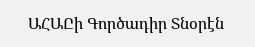ԱՀԱԸի Գործադիր Տնօրէն